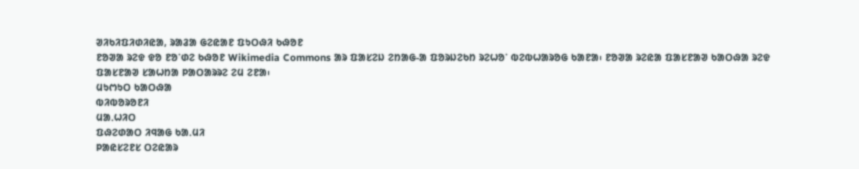ᱣᱤᱠᱤᱯᱤᱰᱤᱭᱟ, ᱨᱟᱲᱟ ᱜᱮᱭᱟᱱ ᱯᱩᱛᱷᱤ ᱠᱷᱚᱱ
ᱱᱚᱣᱟ ᱨᱮᱫ ᱫᱚ ᱱᱚᱸᱰᱮ ᱠᱷᱚᱱ Wikimedia Commons ᱟᱨ ᱯᱟᱥᱮᱡ ᱮᱴᱟᱜ-ᱟ ᱯᱚᱨᱡᱮᱠᱴ ᱨᱮᱦᱚᱸ ᱵᱮᱵᱦᱟᱨᱚᱜ ᱠᱟᱱᱟ᱾ ᱱᱚᱣᱟ ᱨᱮᱭᱟ ᱯᱟᱥᱱᱟᱣ ᱠᱟᱛᱷᱟ ᱨᱮᱫ ᱯᱟᱥᱱᱟᱣ ᱥᱟᱦᱴᱟ ᱞᱟᱛᱟᱨᱨᱮ ᱮᱢ ᱮᱱᱟ᱾
ᱢᱩᱬᱩᱛ ᱠᱟᱛᱷᱟ
ᱵᱤᱵᱚᱨᱚᱱᱤ
ᱢᱟᱹᱦᱤᱛ
ᱯᱷᱮᱰᱟᱛ ᱤᱧᱟᱜ ᱠᱟᱹᱢᱤ
ᱞᱟᱭᱥᱮᱱᱥ ᱛᱮᱭᱟᱨ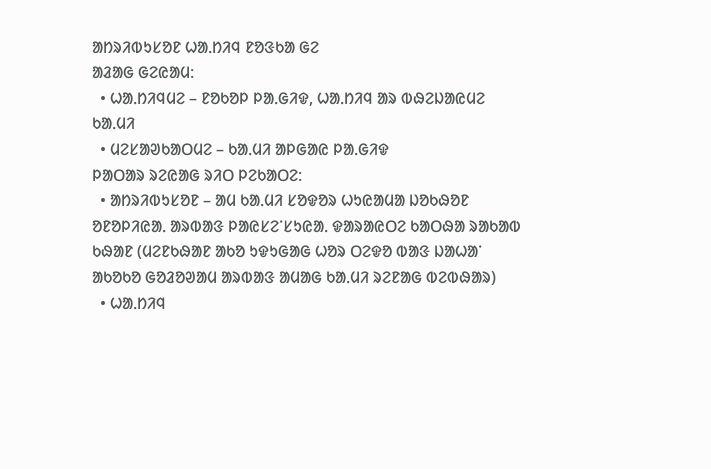ᱟᱴᱨᱤᱵᱩᱥᱚᱱ ᱦᱟᱹᱴᱤᱧ ᱱᱚᱝᱠᱟ ᱜᱮ
ᱟᱲᱟᱜ ᱜᱮᱭᱟᱢ:
  • ᱦᱟᱹᱴᱤᱧᱢᱮ – ᱱᱚᱠᱚᱞ ᱞᱟᱹᱜᱤᱫ, ᱦᱟᱹᱴᱤᱧ ᱟᱨ ᱵᱷᱮᱡᱟᱭᱢᱮ ᱠᱟᱹᱢᱤ
  • ᱢᱮᱥᱟᱣᱠᱟᱛᱢᱮ – ᱠᱟᱹᱢᱤ ᱟᱞᱜᱟᱭ ᱞᱟᱹᱜᱤᱫ
ᱞᱟᱛᱟᱨ ᱨᱮᱭᱟᱜ ᱨᱤᱛ ᱞᱮᱠᱟᱛᱮ:
  • ᱟᱴᱨᱤᱵᱩᱥᱚᱱ – ᱟᱢ ᱠᱟᱹᱢᱤ ᱥᱚᱫᱚᱨ ᱦᱩᱭᱟᱢᱟ ᱡᱚᱠᱷᱚᱱ ᱚᱱᱚᱞᱤᱭᱟᱹ ᱟᱨᱵᱟᱝ ᱞᱟᱭᱥᱮᱸᱥᱩᱭᱟᱹ ᱫᱟᱨᱟᱭᱛᱮ ᱠᱟᱛᱷᱟ ᱨᱟᱠᱟᱵ ᱠᱷᱟᱱ (ᱢᱮᱱᱠᱷᱟᱱ ᱟᱠᱚ ᱩᱫᱩᱜᱟᱜ ᱦᱚᱨ ᱛᱮᱫᱚ ᱵᱟᱝ ᱡᱟᱦᱟᱸ ᱟᱠᱚᱠᱚ ᱜᱚᱲᱚᱣᱟᱢ ᱟᱨᱵᱟᱝ ᱟᱢᱟᱜ ᱠᱟᱹᱢᱤ ᱨᱮᱱᱟᱜ ᱵᱮᱵᱷᱟᱨ)
  • ᱦᱟᱹᱴᱤᱧ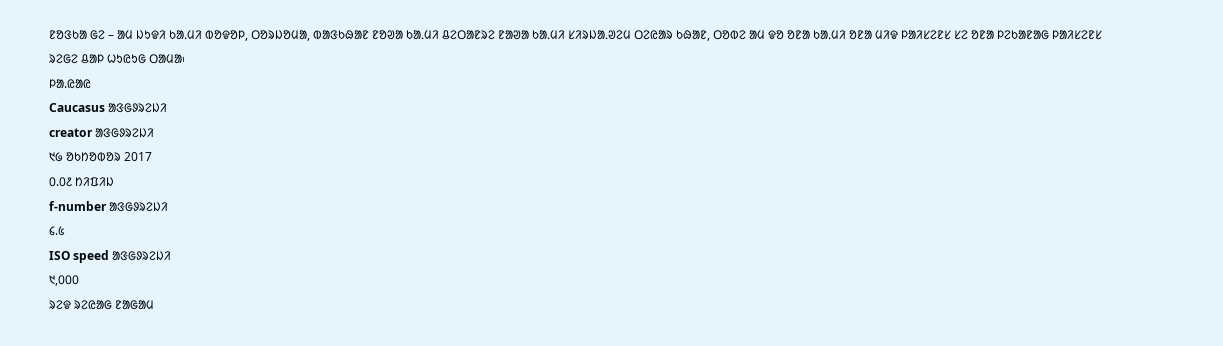ᱱᱚᱝᱠᱟ ᱜᱮ – ᱟᱢ ᱡᱩᱫᱤ ᱠᱟᱹᱢᱤ ᱵᱚᱫᱚᱞ, ᱛᱚᱨᱡᱚᱢᱟ, ᱵᱟᱝᱠᱷᱟᱱ ᱱᱚᱣᱟ ᱠᱟᱹᱢᱤ ᱪᱮᱛᱟᱱᱨᱮ ᱱᱟᱣᱟ ᱠᱟᱹᱢᱤ ᱥᱤᱨᱡᱟᱹᱣᱮᱢ ᱛᱮᱭᱟᱨ ᱠᱷᱟᱱ, ᱛᱚᱵᱮ ᱟᱢ ᱫᱚ ᱚᱱᱟ ᱠᱟᱹᱢᱤ ᱚᱱᱟ ᱢᱤᱫ ᱞᱟᱤᱥᱮᱱᱥ ᱥᱮ ᱚᱱᱟ ᱞᱮᱠᱟᱱᱟᱜ ᱞᱟᱤᱥᱮᱱᱥ ᱨᱮᱜᱮ ᱪᱟᱞ ᱦᱩᱭᱩᱜ ᱛᱟᱢᱟ᱾
ᱞᱟ.ᱭᱟᱭ
Caucasus ᱟᱝᱜᱽᱨᱮᱡᱤ
creator ᱟᱝᱜᱽᱨᱮᱡᱤ
᱑᱙ ᱚᱠᱴᱚᱵᱚᱨ 2017
᱐.᱐᱒ ᱴᱤᱯᱤᱡ
f-number ᱟᱝᱜᱽᱨᱮᱡᱤ
᱔.᱕
ISO speed ᱟᱝᱜᱽᱨᱮᱡᱤ
᱑,᱐᱐᱐
ᱨᱮᱫ ᱨᱮᱭᱟᱜ ᱱᱟᱜᱟᱢ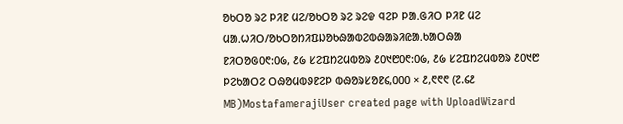ᱚᱠᱛᱚ ᱨᱮ ᱞᱤᱱ ᱢᱮ/ᱚᱠᱛᱚ ᱨᱮ ᱨᱮᱫ ᱧᱮᱞ ᱞᱟᱹᱜᱤᱛ ᱞᱤᱱ ᱢᱮ
ᱢᱟᱹᱦᱤᱛ/ᱚᱠᱛᱚᱴᱤᱯᱡᱚᱠᱷᱟᱵᱮᱵᱷᱟᱨᱤᱭᱟᱹᱠᱟᱛᱷᱟ
ᱱᱤᱛᱚᱜ᱐᱖:᱐᱙, ᱒᱙ ᱥᱮᱯᱴᱮᱢᱵᱚᱨ ᱒᱐᱑᱘᱐᱖:᱐᱙, ᱒᱙ ᱥᱮᱯᱴᱮᱢᱵᱚᱨ ᱒᱐᱑᱘ ᱞᱮᱠᱟᱛᱮ ᱛᱷᱚᱢᱵᱽᱱᱮᱞ ᱵᱷᱚᱨᱥᱚᱱ᱔,᱐᱐᱐ × ᱒,᱖᱖᱖ (᱗.᱔᱒ MB)MostafamerajiUser created page with UploadWizard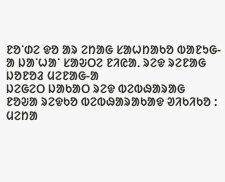ᱱᱚᱸᱰᱮ ᱫᱚ ᱟᱨ ᱮᱴᱟᱜ ᱥᱟᱦᱴᱟᱠᱚ ᱵᱟᱱᱩᱜ-ᱟ ᱡᱟᱸᱦᱟᱸ ᱥᱟᱶᱛᱮ ᱱᱤᱭᱟᱹ ᱨᱮᱫ ᱨᱮᱱᱟᱜ ᱡᱚᱱᱚᱲ ᱢᱮᱱᱟᱜ-ᱟ
ᱡᱮᱜᱮᱛ ᱡᱟᱠᱟᱛ ᱨᱮᱫ ᱵᱮᱵᱷᱟᱨᱟᱜ
ᱱᱚᱶᱟ ᱨᱮᱫᱠᱚ ᱵᱮᱵᱷᱟᱨᱟᱠᱟᱫ ᱣᱤᱠᱤᱠᱚ :
ᱢᱮᱴᱟ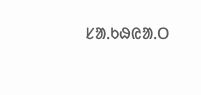ᱥᱟᱹᱠᱷᱭᱟᱹᱛ